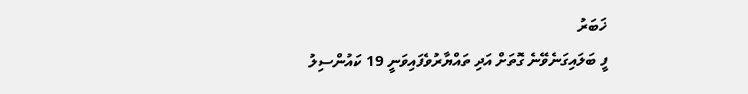ޚަބަރު
ފީ ބަލައިގަނެވޭނެ ގޮތަށް އަދި ތައްޔާރުވެފައިވަނީ 19 ކައުންސިލު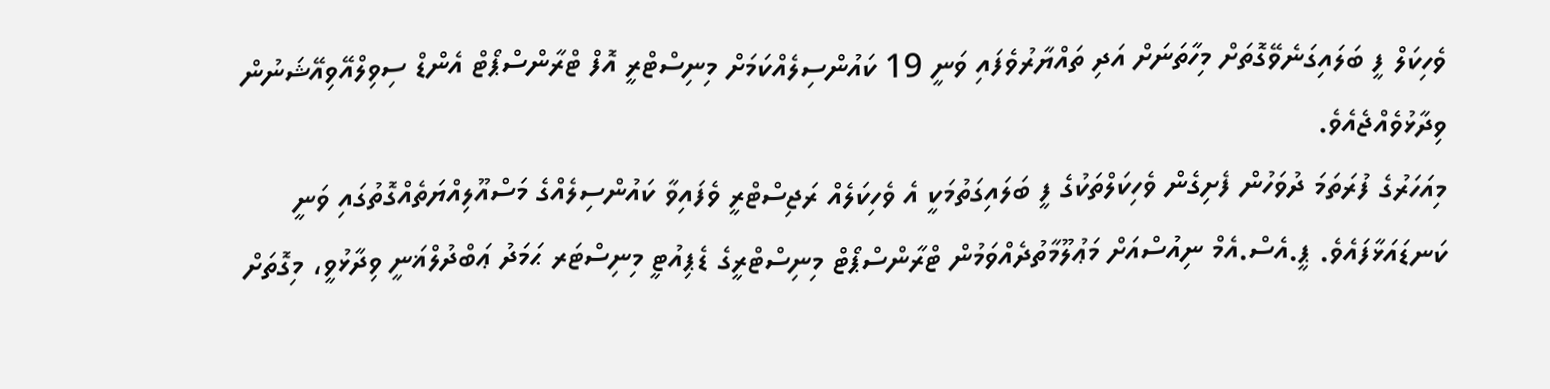ވެހިކަލް ފީ ބަލައިގަނެވޭގޮތަށް މިހާތަނަށް އަދި ތައްޔާރުވެފައި ވަނީ 19 ކައުންސިލެއްކަމަށް މިނިސްޓްރީ އޮފް ޓްރާންސްޕޯޓް އެންޑް ސިވިލްއޭވިއޭޝަނުން ވިދާޅުވެއްޖެއެވެ.
މިއަހަރުގެ ފުރަތަމަ ދުވަހުން ފެށިގެން ވެހިކަލްތަކުގެ ފީ ބަލައިގަތުމަކީ އެ ވެހިކަލެއް ރަޖިސްޓްރީ ވެފައިވާ ކައުންސިލެއްގެ މަސްއޫލިއްޔަތެއްގޮތުގައި ވަނީ ކަނޑައަޅާފައެވެ. ޕީ.އެސް.އެމް ނިއުސްއަށް މަޢުލޫމާތުދެއްވަމުން ޓްރާންސްޕޯޓް މިނިސްޓްރީގެ ޑެޕިއުޓީ މިނިސްޓަރ ޙަމަދު ޢަބްދުލްޣަނީ ވިދާޅުވީ، މިގޮތަށް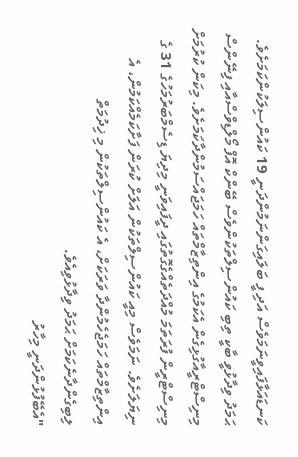ކަނޑައަޅާފައިވީނަމަވެސް އަދި ފީ ބަލައިގަންނަމުންދަނީ 19 ކައުންސިލަކުންކަމަށެވެ.
ޙަމަދު ވިދާޅުވީ ބާކީ ތިބި ކައުންސިލްތަކުންވެސް ބޭންކް އޮފް މޯލްޑިވްސްއާއި ފިނޭންސް މިނިސްޓްރީއާގުޅިގެން އެކަމުގެ އިންތިޒާމްތައް ހަމަޖައްސަމުންދާކަމަށެވެ. މިކަން ކުރުމަށް މިނިސްޓްރީން ފުރަތަމަ މުއްދަތެއްގެގޮތުގައި ދީފައިވަނީ މިދިޔަ ޑިސެމްބަރުމަހުގެ 31 ގެ ނިޔަލަށެވެ. ނަމަވެސް މިއީ ކައުންސިލްތަކުން އަލަށް ކުރަން ފަށާކަމެއްކަމުން، އެ އިންތިޒާމްތައް ހަމަޖެހެމުންދާ ވަރަކަށް، އެ ކައުންސިލްތަކުން މި ޚިދުމަތް ލިބިގެންދާނެކަމަށް ޙަމަދު ވިދާޅުވިއެވެ.
"އެބޭފުޅުންދަނީ މިހާރު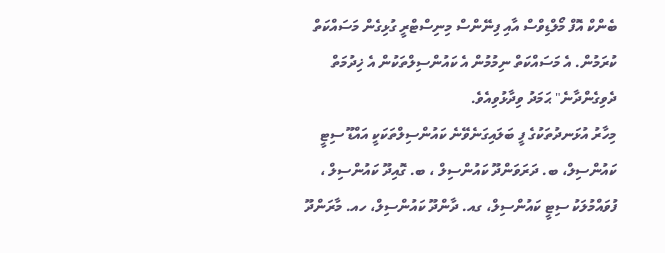ބެންކް އޮފް މޯލްޑިވްސް އާއި ފިނޭންސް މިނިސްޓްރީ ގުޅިގެން މަސައްކަތް ކުރަމުން. އެ މަސައްކަތް ނިމުމުން އެ ކައުންސިލްތަކުން އެ ޚިދުމަތް ދެވިގެންދާނެ" ޙަމަދު ވިދާޅުވިއެވެ.
މިހާރު އުޅަނދުތަކުގެ ފީ ބަލައިގަނެވޭނެ ކައުންސިލްތަކަކީ އައްޑޫ ސިޓީ ކައުންސިލް، ބ. ދަރަވަންދޫ ކައުންސިލް ، ބ. ގޮއިދޫ ކައުންސިލް ، ފުވައްމުލަކު ސިޓީ ކައުންސިލް، ގއ. ދާންދޫ ކައުންސިލް، ހއ. މާރަންދޫ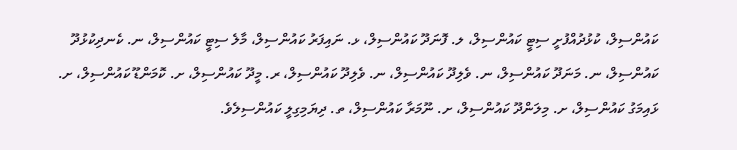ކައުންސިލް، ކުޅުދުއްފުށީ ސިޓީ ކައުންސިލް، ލ. ފޮނަދޫ ކައުންސިލް، ޅ. ނައިފަރު ކައުންސިލް، މާލެ ސިޓީ ކައުންސިލް، ނ. ކެނދިކުޅުދޫ ކައުންސިލް، ނ. މަނަދޫ ކައުންސިލް، ނ. ވެލިދޫ ކައުންސިލް، ނ. ވެލިދޫ ކައުންސިލް، ރ. މީދޫ ކައުންސިލް، ށ. ކޮމަންޑޫ ކައުންސިލް، ށ. ޅައިމަގު ކައުންސިލް، ށ. މިލަންދޫ ކައުންސިލް، ށ. ނޫމަރާ ކައުންސިލް، ތ. ދިޔަމިގިލީ ކައުންސިލެވެ.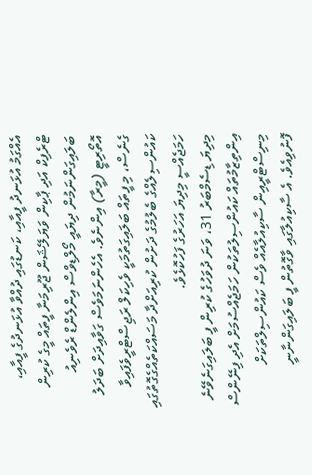އެއްގަމު އުޅަނދު ފީއާއި، ކަނޑުގައި ދުއްވާ އުޅަނދުގެ ފީއާއި، ޓްރެފިކް އަދި ޕާކިން ވަޔަލޭޝަން ޖޫރިމަނާ ފީތައް މީގެ ކުރިން ބަލައިގަންނަމުން ދިޔައީ މޯލްޑިވްސް އިންލެންޑް ރެވެނިއު އޮތޯރިޓީ (މީރާ) އިންނެވެ. އެހެންނަމަވެސް ގަވާއިދަށް ބަދަލު ގެނެސް، މި ފީތައް ބަލައިގަތުމަކީ ވެހިކަލް ރަޖިސްޓްރީވެފައިވާ ކައުންސިލެއްގެ ބެލުމުގެ ދަށުން ކުރިއަށްދާ މަސައްކަތެއްގެގޮތުގައި ހަމަޖެއްސީ މިދިޔަ އަހަރުގެ ފަހުކޮޅެވެ.
މިދިޔަ ޑިސެމްބަރު 31، ވަނަ ދުވަހުގެ ކުރިން ފީ ބަލައިގަނެވޭނެ އިންތިޒާމުތައް ކައުންސިލުތަކުން ހަމަޖެއްސުމަށް އެދި ފިނޭންސް މިނިސްޓްރީއިން ސާކިއުލާއެއް ވެސް ކައުންސިލްތަކަށް ފޮނުވިއެވެ. އެ ސާކިއުލާގައި ވާގޮތުން ފީ ބަލައިގަންނާނީ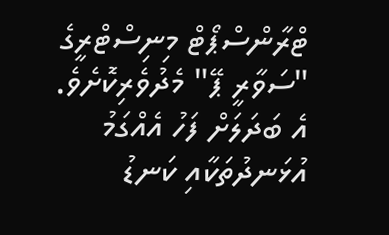ޓްރާންސްޕޯޓް މިނިސްޓްރީގެ "ސަވާރީ ޕޭ" މެދުވެރިކޮށެވެ.
އެ ބަދަލަށް ފަހު އެއްގަމު އުޅަނދުތަކާއި ކަނޑު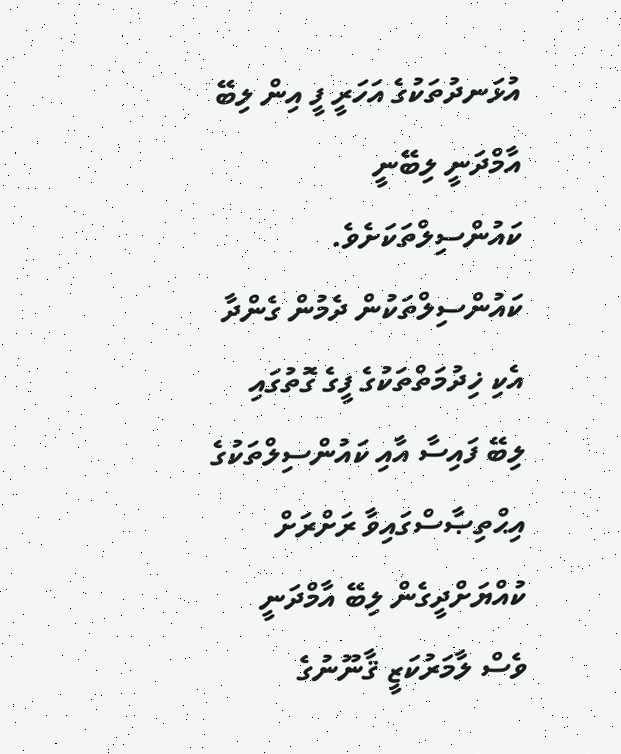އުޅަނދުތަކުގެ އަހަރީ ފީ އިން ލިބޭ އާމްދަނީ ލިބޭނީ ކައުންސިލްތަކަށެވެ. ކައުންސިލްތަކުން ދެމުން ގެންދާ އެކި ޚިދުމަތްތަކުގެ ފީގެ ގޮތުގައި ލިބޭ ފައިސާ އާއި ކައުންސިލްތަކުގެ އިޙްތިޞާސްގައިވާ ރަށްރަށް ކުއްޔަށްދީގެން ލިބޭ އާމްދަނީ ވެސް ލާމަރުކަޒީ ޤާނޫނުގެ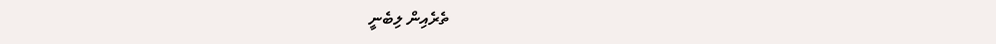ތެރެއިން ލިބެނީ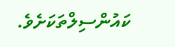ކައުންސިލްތަކަށެވެ.